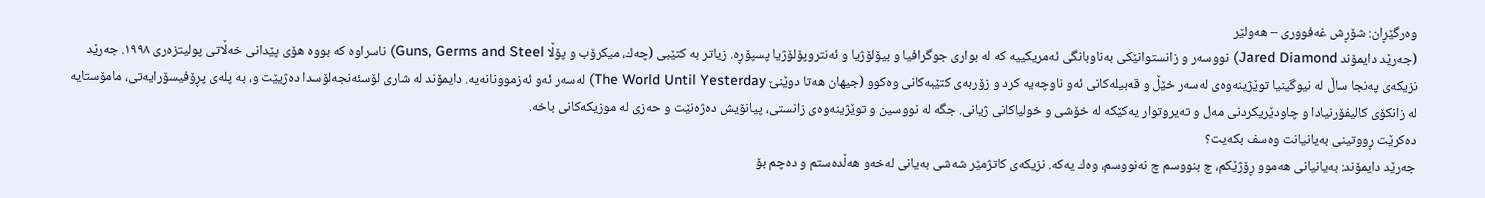وەرگێڕان: شۆڕش غەفووری – هەولێر
(جەرێد دایمۆند Jared Diamond) نووسەر و زانستوانێكی بەناوبانگی ئەمریكییە كە لە بواری جوگرافیا و بیۆلۆژیا و ئەنتروپۆلۆژیا پسپۆڕە. زیاتر بە كتێبی (چەك، میكرۆب و پۆڵا Guns, Germs and Steel) ناسراوە كە بووە هۆی پێدانی خەڵاتی پولیتزەری ١٩٩٨. جەرێد نزیكەی پەنجا ساڵ لە نیوگینیا توێژینەوەی لەسەر خێڵ و قەبیلەكانی ئەو ناوچەیە كرد و زۆربەی كتێبەكانی وەكوو (جیهان هەتا دوێنێ The World Until Yesterday) لەسەر ئەو ئەزموونانەیە. دایمۆند لە شاری لۆسئەنجەلۆسدا دەژیێت و، بە پلەی پڕۆفیسۆرایەتی، مامۆستایە لە زانكۆی كالیفۆرنیادا و چاودێریکردنی مەل و تەیروتوار یەكێكە لە خۆشی و خولیاكانی ژیانی. جگە لە نووسین و توێژینەوەی زانستی، پیانۆیش دەژەنێت و حەزی لە موزیكەكانی باخە.
دەكرێت ڕووتینی بەیانیانت وەسف بكەیت؟
جەرێد دایمۆند: بەیانیانی هەموو ڕۆژێكم، چ بنووسم چ نەنووسم، وەك یەكە. نزیكەی كاتژمێر شەشی بەیانی لەخەو هەڵدەستم و دەچم بۆ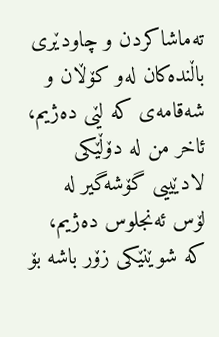تەماشاكردن و چاودێری باڵندەكان لەو كۆڵان و شەقامەی كە لێی دەژیم، ئاخر من لە دۆڵێکی لادێییی گۆشەگیر لە لۆس ئەنجلوس دەژیم، کە شوێنێکی زۆر باشە بۆ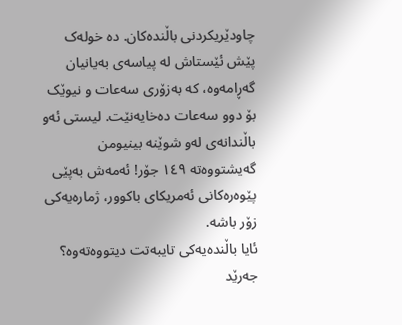چاودێریکردنی باڵندەكان. دە خولەک پێش ئێستاش لە پیاسەی بەیانیان گەڕامەوە، کە بەزۆری سەعات و نیوێک بۆ دوو سەعات دەخایەنێت. لیستی ئەو باڵندانەی لەو شوێنە بینیومن گەیشتووەتە ١٤٩ جۆر! ئەمەش بەپێی پێوەرەکانی ئەمریکای باکوور، ژمارەیەکی زۆر باشە.
ئایا باڵندەیەكی تایبەتت دیتووەتەوە؟
جەرێد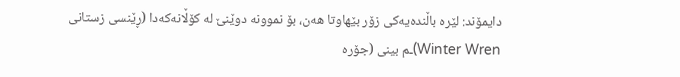دایمۆند: لێرە باڵندەیەكی زۆر بێهاوتا هەن، بۆ نموونە دوێنێ لە كۆڵانەكەدا (ڕێنسی زستانی Winter Wren)ـم بینی (جۆرە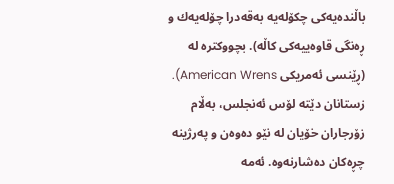باڵندەیەكی چكۆلەیە بەقەدرا چۆلەیەك و ڕەنگی قاوەییەكی كاڵە). بچووكترە لە (ڕێنسی ئەمریكی American Wrens). زستانان دێتە لۆس ئەنجلس، بەڵام زۆرجاران خۆیان لە نێو دەوەن و پەرژینە چڕەکان دەشارنەوە. ئەمە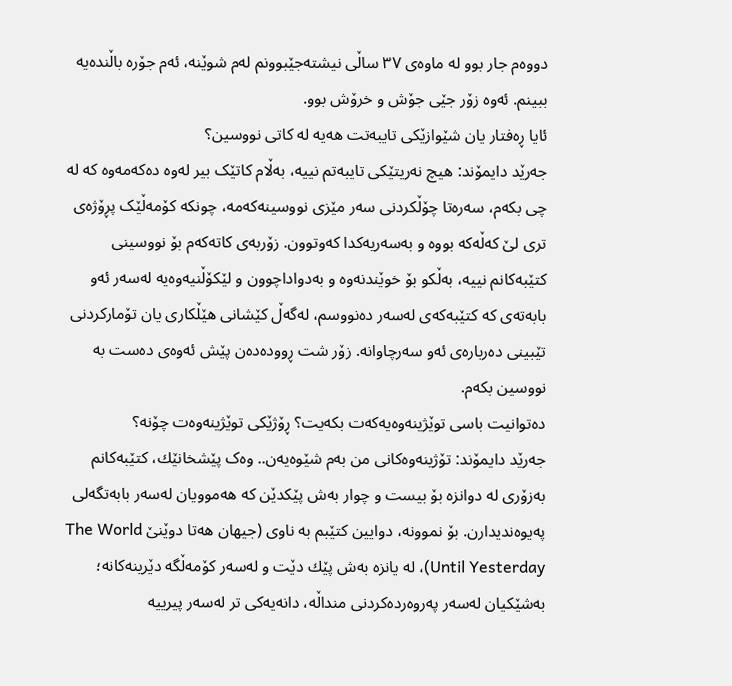دووەم جار بوو لە ماوەی ٣٧ ساڵی نیشتەجێبوونم لەم شوێنە، ئەم جۆرە باڵندەیە ببینم. ئەوە زۆر جێی جۆش و خرۆش بوو.
ئایا ڕەفتار یان شێوازێكی تایبەتت هەیە لە كاتی نووسین؟
جەرێد دایمۆند: هیچ نەریتێکی تایبەتم نییە، بەڵام کاتێک بیر لەوە دەکەمەوە کە لە چی بکەم، سەرەتا چۆڵکردنی سەر مێزی نووسینەکەمە، چونکە کۆمەڵێک پڕۆژەی تری لێ کەڵەکە بووە و بەسەریەكدا كەوتوون. زۆربەی کاتەكەم بۆ نووسینی كتێبەكانم نییە، بەڵكو بۆ خوێندنەوە و بەدواداچوون و لێكۆڵنیەوەیە لەسەر ئەو بابەتەی كە كتێبەکەی لەسەر دەنووسم، لەگەڵ کێشانی هێڵکاری یان تۆمارکردنی تێبینی دەربارەی ئەو سەرچاوانە. زۆر شت ڕوودەدەن پێش ئەوەی دەست بە نووسین بکەم.
دەتوانیت باسی توێژینەوەیەكەت بكەیت؟ ڕۆژێكی توێژینەوەت چۆنە؟
جەرێد دایمۆند: تۆژینەوەکانی من بەم شێوەیەن.. وەک پێشخانێك، کتێبەکانم بەزۆری لە دوانزە بۆ بیست و چوار بەش پێکدێن کە هەموویان لەسەر بابەتگەلی پەیوەندیدارن. بۆ نموونە، دوایین کتێبم بە ناوی (جیھان هەتا دوێنێ The World Until Yesterday)، لە یانزە بەش پێك دێت و لەسەر کۆمەڵگە دێرینەکانە؛ بەشێکیان لەسەر پەروەردەکردنی منداڵە، دانەیەکی تر لەسەر پیرییە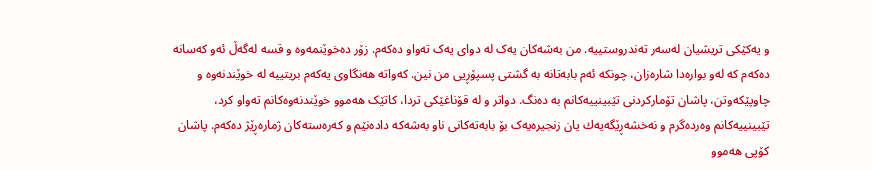و یەکێکی تریشیان لەسەر تەندروستییە. من بەشەکان یەک لە دوای یەک تەواو دەکەم. زۆر دەخوێنمەوە و قسە لەگەڵ ئەو کەسانە دەکەم کە لەو بوارەدا شارەزان، چونکە ئەم بابەتانە بە گشتی پسپۆڕیی من نین. کەواتە هەنگاوی یەکەم بریتییە لە خوێندنەوە و چاوپێکەوتن، پاشان تۆمارکردنی تێبینییەکانم بە دەنگ. دواتر و لە قۆناغێکی تردا، کاتێک هەموو خوێندنەوەکانم تەواو کرد، تێبینییەکانم وەردەگرم و نەخشەڕێگەیەك یان زنجیرەیەک بۆ بابەتەکانی ناو بەشەکە دادەنێم و کەرەستەکان ژمارەڕێژ دەکەم. پاشان کۆپی هەموو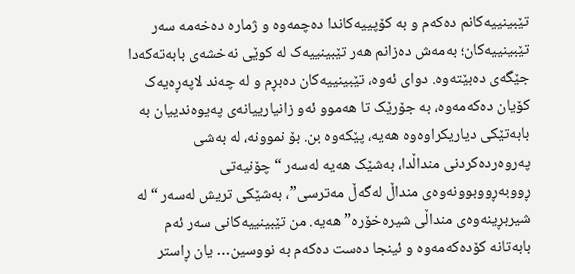تێبینییەکانم دەکەم و بە کۆپییەکاندا دەچمەوە و ژمارە دەخەمە سەر تێبینییەکان؛ بەمەش دەزانم هەر تێبینییەک لە کوێی نەخشەی بابەتەکەدا جێگەی دەبێتەوە. دوای ئەوە، تێبینییەکان دەبڕم و لە چەند لاپەڕەیەک کۆیان دەکەمەوە، بە جۆرێک تا هەموو ئەو زانیارییانەی پەیوەندییان بە بابەتێکی دیاریکراوەوە هەیە، پێکەوە بن. بۆ نموونە، لە بەشی پەروەردەکردنی منداڵدا، بەشێک هەیە لەسەر “چۆنیەتی ڕووبەڕووبوونەوەی منداڵ لەگەڵ مەترسی”، بەشێکی تریش لەسەر “لە شیربڕینەوەی منداڵی شیرەخۆرە” هەیە. من تێبینییەکانی سەر ئەم بابەتانە کۆدەکەمەوە و ئینجا دەست دەکەم بە نووسین… یان ڕاستر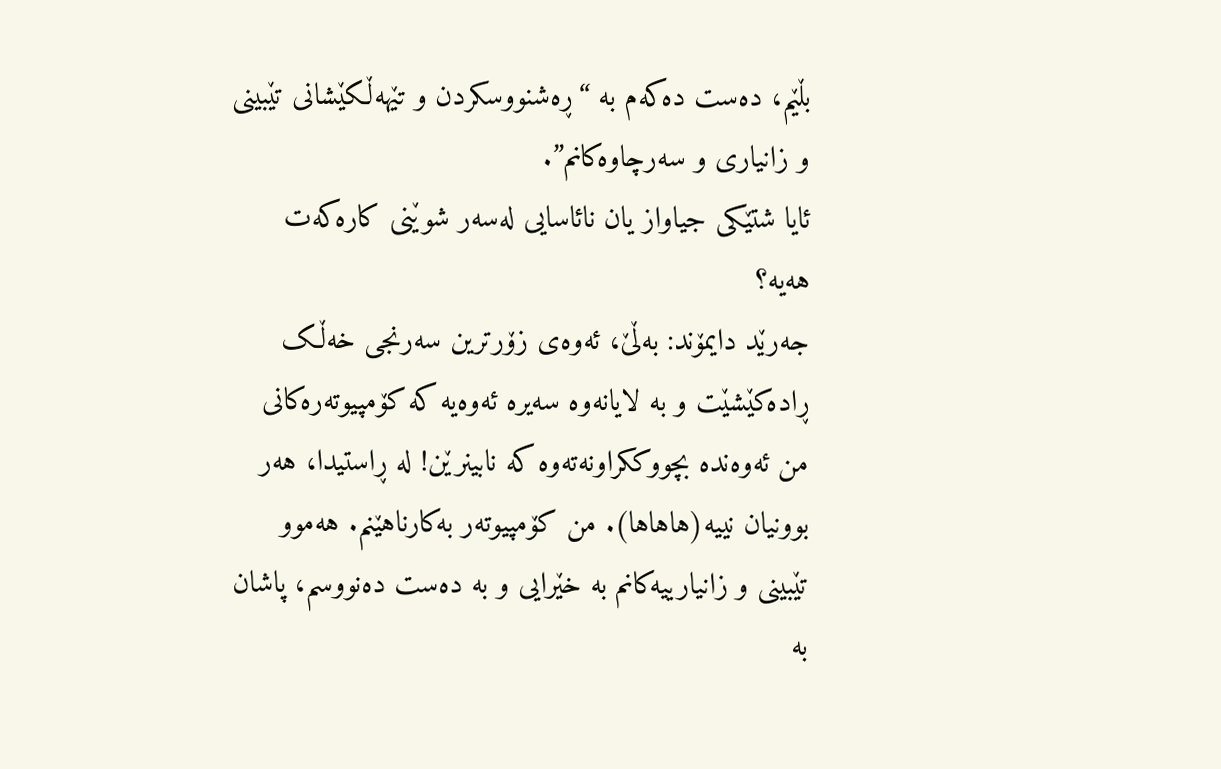بڵێم، دەست دەکەم بە “ڕەشنووسکردن و تێهەڵکێشانی تێبینی و زانیاری و سەرچاوەكانم”.
ئایا شتێكی جیاواز یان نائاسایی لەسەر شوێنی كارەكەت هەیە؟
جەرێد دایمۆند: بەڵێ، ئەوەی زۆرترین سەرنجی خەڵک ڕادەکێشێت و بە لایانەوە سەیرە ئەوەیە کە کۆمپیوتەرەکانی من ئەوەندە بچووککراونەتەوە کە نابینرێن! لە ڕاستیدا، هەر بوونیان نییە(هاهاها). من کۆمپیوتەر بەکارناهێنم. هەموو تێبینی و زانیارییەكانم بە خێرایی و بە دەست دەنووسم، پاشان بە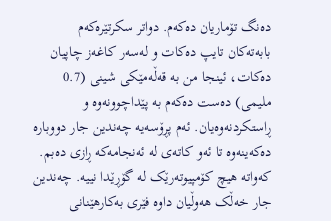دەنگ تۆماریان دەکەم. دواتر سکرتێرەکەم بابەتەکان تایپ دەکات و لەسەر كاغەز چاپیان دەکات، ئینجا من بە قەڵەمێکی شینی (0.7 ملیمی) دەست دەکەم بە پێداچوونەوە و ڕاستکردنەوەیان. ئەم پڕۆسەیە چەندین جار دووبارە دەکەینەوە تا ئەو کاتەی لە ئەنجامەکە ڕازی دەبم. کەواتە هیچ کۆمپیوتەرێک لە گۆڕێدا نییە. چەندین جار خەڵک هەوڵیان داوە فێری بەکارهێنانی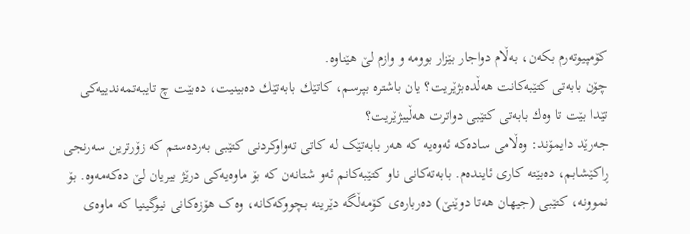کۆمپیوتەرم بکەن، بەڵام دواجار بێزار بوومە و وازم لێ هێناوە.
چۆن بابەتی كتێبەكانت هەڵدەبژێریت؟ یان باشترە بپرسم، كاتێك بابەتێك دەبینیت، دەبێت چ تایبەتمەندییەكی تێدا بێت تا وەك بابەتی كتێبی دواترت هەڵیبژێریت؟
جەرێد دایمۆند: وەڵامی سادەكە ئەوەیە كە هەر بابەتێک لە کاتی تەواوکردنی کتێبی بەردەستم كە زۆرترین سەرنجی ڕاکێشابم، دەبێتە کاری ئایندەم. بابەتەکانی ناو کتێبەکانم ئەو شتانەن کە بۆ ماوەیەکی درێژ بیریان لێ دەکەمەوە. بۆ نموونە، کتێبی (جیهان هەتا دوێنێ) دەربارەی کۆمەڵگە دێرینە بچووکەکانە، وەک هۆزەکانی نیوگینیا کە ماوەی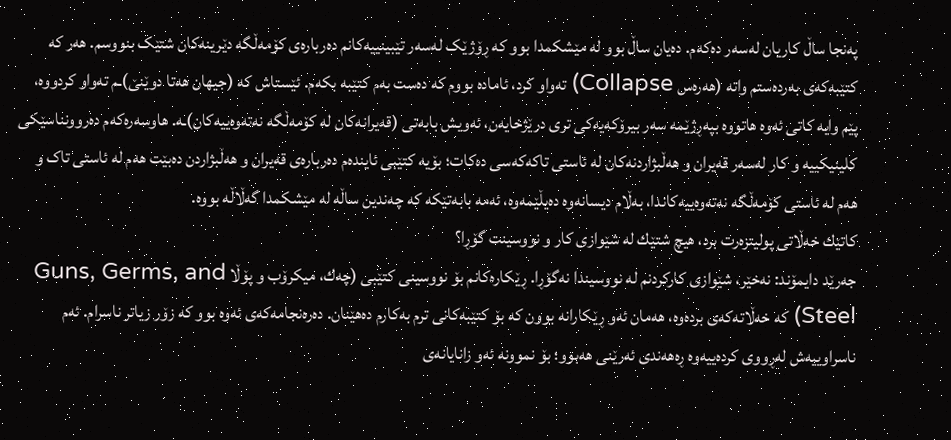پەنجا ساڵ کاریان لەسەر دەکەم. دەیان ساڵ بوو لە مێشکمدا بوو کە ڕۆژێک لەسەر تێبینییەکانم دەربارەی کۆمەڵگە دێرینەکان شتێک بنووسم. هەر کە کتێبەكەی بەردەستم واتە (هەرەس Collapse) تەواو کرد، ئامادە بووم كە دەست بەم کتێبە بکەم. ئێستاش کە (جیهان هەتا دوێنێ)ـم تەواو کردووە، پێم وایە کاتی ئەوە هاتووە بپەڕژێمە سەر بیرۆکەیەکی تری درێژخایەن، ئەویش بابەتی (قەیرانەکان لە کۆمەڵگە نەتەوەییەكان)ـە. هاوسەرەکەم دەروونناسێکی کلینیکییە و کار لەسەر قەیران و هەڵبژاردنەکان لە ئاستی تاکەکەسی دەکات؛ بۆیە کتێبی ئایندەم دەربارەی قەیران و هەڵبژاردن دەبێت هەم لە ئاستی تاک و هەم لە ئاستی کۆمەڵگە نەتەوەییەكاندا، بەڵام دیسانەوە دەیڵێمەوە، ئەمە بابەتێکە کە چەندین ساڵە لە مێشکمدا گەڵاڵە بووە.
كاتێك خەڵاتی پولیتزەرت برد، هیچ شتێك لە شێوازی كار و نووسینت گۆڕا؟
جەرێد دایمۆند: نەخێر، شێوازی کارکردنم لە نووسیندا نەگۆڕا. ڕێکارەکانم بۆ نووسینی کتێبی (چەك، میکرۆب و پۆڵا Guns, Germs, and Steel) کە خەڵاتەکەی بردەوە، هەمان ئەو ڕێکارانە بوون کە بۆ کتێبەکانی ترم بەکارم دەهێنان. دەرەنجامەكەی ئەوە بوو کە زۆر زیاتر ناسرام. ئەم ناسراوییەش لەڕووی كردەییەوە ڕەهەندی ئەرێنی هەبوو؛ بۆ نموونە ئەو زانایانەی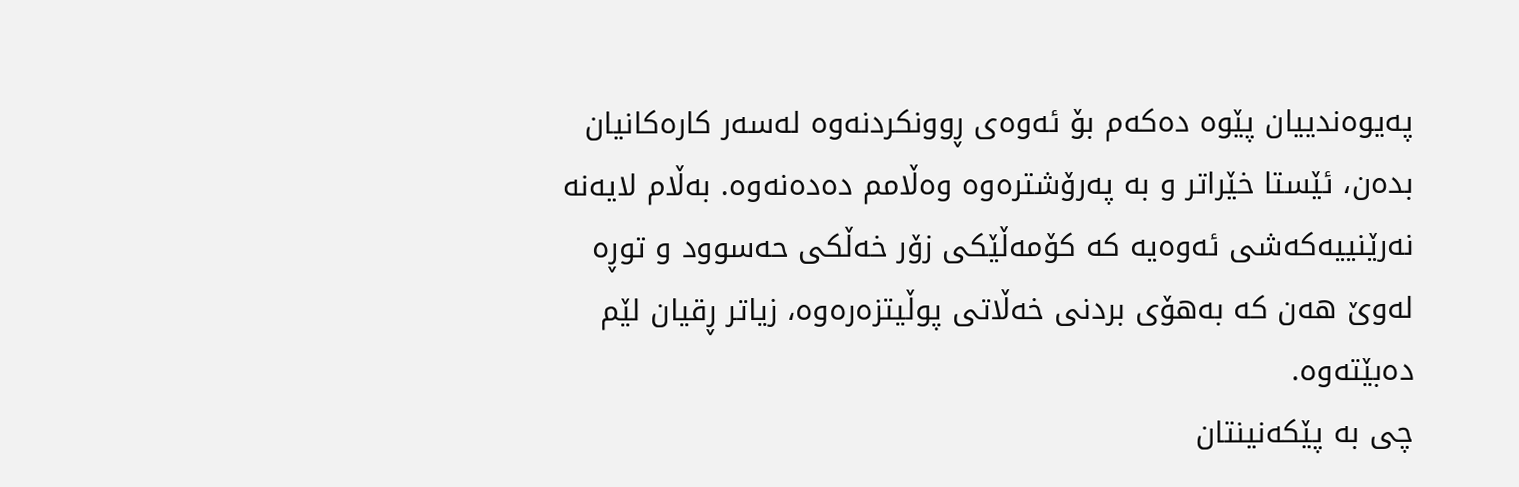پەیوەندییان پێوە دەکەم بۆ ئەوەی ڕوونکردنەوە لەسەر کارەکانیان بدەن، ئێستا خێراتر و بە پەرۆشترەوە وەڵامم دەدەنەوە. بەڵام لایەنە نەرێنییەکەشی ئەوەیە کە کۆمەڵێکی زۆر خەڵکی حەسوود و توڕە لەوێ هەن کە بەهۆی بردنی خەڵاتی پوڵیتزەرەوە، زیاتر ڕقیان لێم دەبێتەوە.
چی بە پێكەنینتان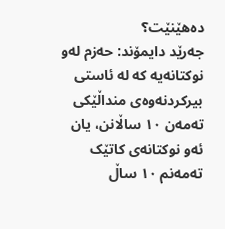دەهێنێت؟
جەرێد دایمۆند: حەزم لەو نوکتانەیە کە لە ئاستی بیركردنەوەی منداڵێکی تەمەن ١٠ ساڵانن، یان ئەو نوکتانەی کاتێک تەمەنم ١٠ ساڵ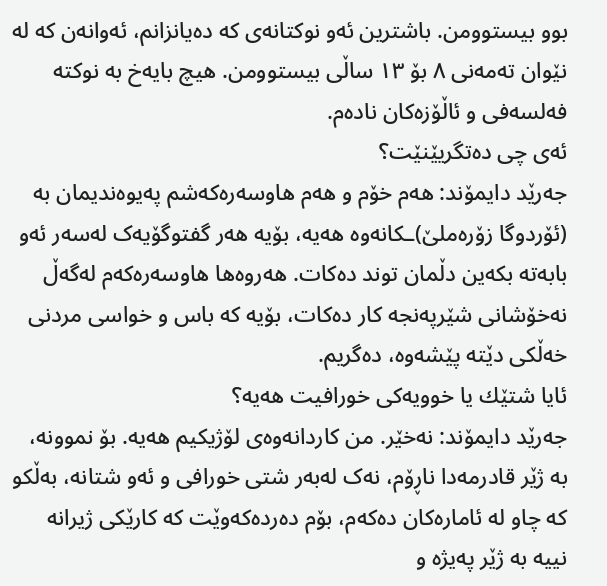بوو بیستوومن. باشترین ئەو نوکتانەی کە دەیانزانم، ئەوانەن کە لە نێوان تەمەنی ٨ بۆ ١٣ ساڵی بیستوومن. هیچ بایەخ بە نوکتە فەلسەفی و ئاڵۆزەکان نادەم.
ئەی چی دەتگریێنێت؟
جەرێد دایمۆند: هەم خۆم و هەم هاوسەرەکەشم پەیوەندیمان بە (ئۆردوگا زۆرەملێ)ـكانەوە هەیە، بۆیە هەر گفتوگۆیەک لەسەر ئەو بابەتە بكەین دڵمان توند دەكات. هەروەها هاوسەرەکەم لەگەڵ نەخۆشانی شێرپەنجە كار دەکات، بۆیە كە باس و خواسی مردنی خەڵکی دێتە پێشەوە، دەگریم.
ئایا شتێك یا خوویەكی خورافیت هەیە؟
جەرێد دایمۆند: نەخێر. من کاردانەوەی لۆژیکیم هەیە. بۆ نموونە، بە ژێر قادرمەدا ناڕۆم، نەک لەبەر شتی خورافی و ئەو شتانە، بەڵکو كە چاو لە ئامارەکان دەكەم، بۆم دەردەکەوێت کە كارێكی ژیرانە نییە بە ژێر پەیژە و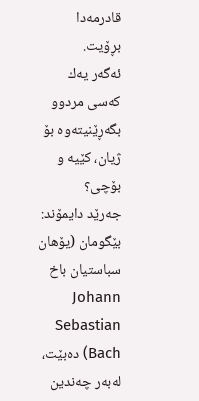قادرمەدا بڕۆیت.
ئەگەر یەك كەسی مردوو بگەڕێنیتەوە بۆ ژیان، كێیە و بۆچی؟
جەرێد دایمۆند: بێگومان (یۆهان سباستیان باخ Johann Sebastian Bach) دەبێت، لەبەر چەندین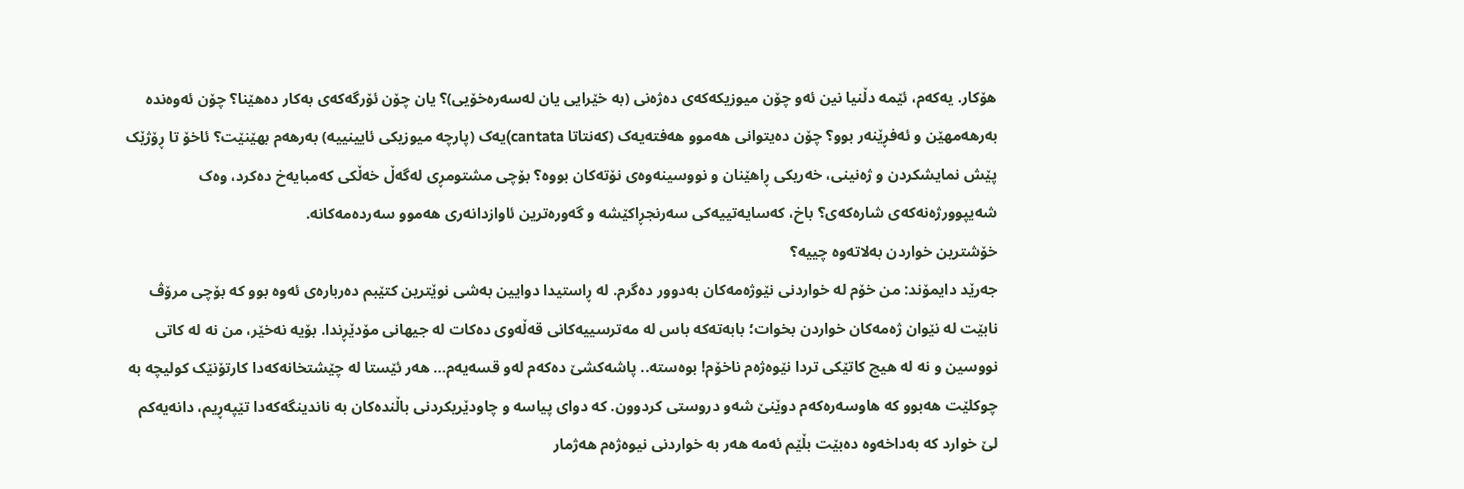هۆکار. یەکەم، ئێمە دڵنیا نین ئەو چۆن میوزیکەکەی دەژەنی (بە خێرایی یان لەسەرەخۆیی)؟ یان چۆن ئۆرگەکەی بەکار دەهێنا؟ چۆن ئەوەندە بەرهەمهێن و ئەفڕێنەر بوو؟ چۆن دەیتوانی هەموو هەفتەیەک (کەنتاتا cantata)یەک (پارچە میوزیکی ئایینییە) بەرهەم بهێنێت؟ ئاخۆ تا ڕۆژێک پێش نمایشكردن و ژەنینی، خەریکی ڕاهێنان و نووسینەوەی نۆتەكان بووە؟ بۆچی مشتومڕی لەگەڵ خەڵکی کەمبایەخ دەكرد، وەک شەیپوورژەنەکەی شارەکەی؟ باخ، کەسایەتییەکی سەرنجڕاکێشە و گەورەترین ئاوازدانەری هەموو سەردەمەکانە.
خۆشترین خواردن بەلاتەوە چییە؟
جەرێد دایمۆند: من خۆم لە خواردنی نێوژەمەكان بەدوور دەگرم. لە ڕاستیدا دوایین بەشی نوێترین کتێبم دەربارەی ئەوە بوو کە بۆچی مرۆڤ نابێت لە نێوان ژەمەكان خواردن بخوات؛ بابەتەکە باس لە مەترسییەکانی قەڵەوی دەکات لە جیهانی مۆدێڕندا. بۆیە نەخێر، من نە لە کاتی نووسین و نە لە هیچ کاتێکی تردا نێوەژەم ناخۆم! بوەستە.. پاشەکشێ دەكەم لەو قسەیەم… هەر ئێستا لە چێشتخانەکەدا کارتۆنێک کولیچە بە چوکلێت هەبوو كە هاوسەرەکەم دوێنێ شەو دروستی کردوون. كە دوای پیاسە و چاودێریكردنی باڵندەکان بە ناندینگەكەدا تێپەڕیم، دانەیەکم لێ خوارد کە بەداخەوە دەبێت بڵێم ئەمە هەر بە خواردنی نیوەژەم هەژمار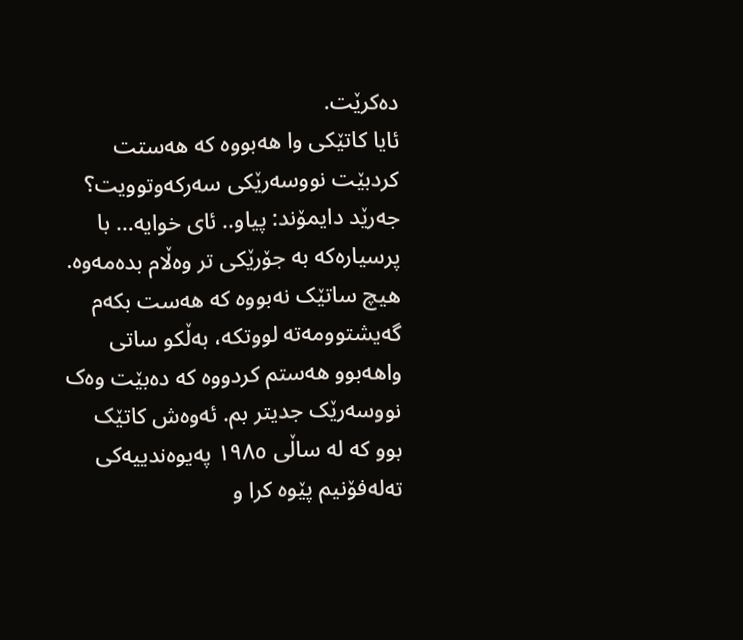دەکرێت.
ئایا كاتێكی وا هەبووە كە ھەستت كردبێت نووسەرێكی سەركەوتوویت؟
جەرێد دایمۆند: پیاو.. ئای خوایە… با پرسیارەکە بە جۆرێکی تر وەڵام بدەمەوە. هیچ ساتێک نەبووە كە هەست بکەم گەیشتوومەتە لووتكە، بەڵکو ساتی واهەبوو هەستم کردووە كە دەبێت وەک نووسەرێک جدیتر بم. ئەوەش کاتێک بوو کە لە ساڵی ١٩٨٥ پەیوەندییەکی تەلەفۆنیم پێوە کرا و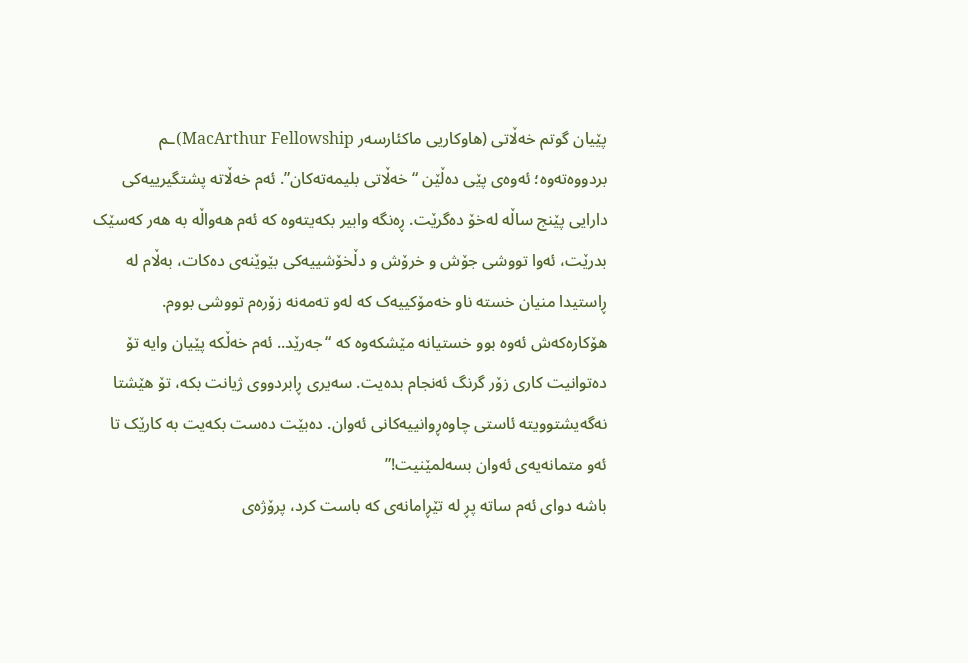پێیان گوتم خەڵاتی (هاوکاریی ماکئارسەر MacArthur Fellowship)ـم بردووەتەوە؛ ئەوەی پێی دەڵێن “خەڵاتی بلیمەتەکان”. ئەم خەڵاتە پشتگیرییەکی دارایی پێنج ساڵە لەخۆ دەگرێت. ڕەنگە وابیر بکەیتەوە کە ئەم هەواڵە بە هەر کەسێک بدرێت، ئەوا تووشی جۆش و خرۆش و دڵخۆشییەکی بێوێنەی دەکات، بەڵام لە ڕاستیدا منیان خستە ناو خەمۆکییەک کە لەو تەمەنە زۆرەم تووشی بووم. هۆکارەکەش ئەوە بوو خستیانە مێشكەوە كە “جەرێد.. ئەم خەڵکە پێیان وایە تۆ دەتوانیت کاری زۆر گرنگ ئەنجام بدەیت. سەیری ڕابردووی ژیانت بکە، تۆ هێشتا نەگەیشتوویتە ئاستی چاوەڕوانییەکانی ئەوان. دەبێت دەست بکەیت بە کارێک تا ئەو متمانەیەی ئەوان بسەلمێنیت!”
باشە دوای ئەم ساتە پڕ لە تێڕامانەی كە باست كرد، پرۆژەی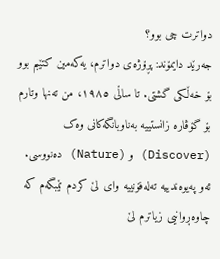دواترت چی بوو؟
جەرێد دایمۆند: پڕۆژەی دواترم، یەکەمین کتێبم بوو بۆ خەڵکی گشتی. تا ساڵی ١٩٨٥، من تەنها وتارم بۆ گۆڤارە زانستییە بەناوبانگەکانی وەک (Discover) و (Nature) دەنووسی. ئەو پەیوەندییە تەلەفۆنییە وای لێ کردم تێبگەم کە چاوەڕوانیی زیاترم لێ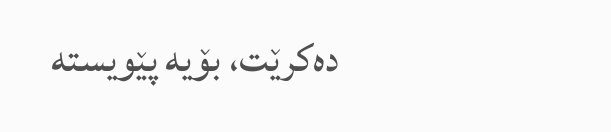دەکرێت، بۆیە پێویستە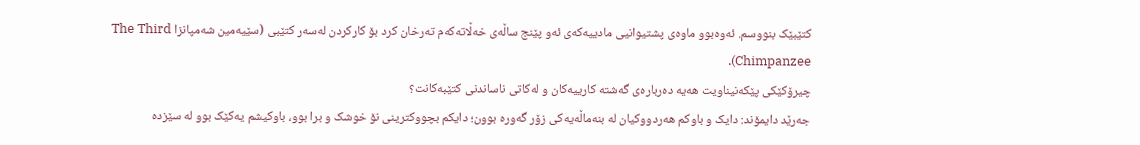کتێبێک بنووسم. ئەوەبوو ماوەی پشتیوانیی مادییەكەی ئەو پێنج ساڵەی خەڵاتەکەم تەرخان کرد بۆ کارکردن لەسەر کتێبی (سێیەمین شەمپانزا The Third Chimpanzee).
چیرۆکێکی پێکەنیناویت هەیە دەربارەی گەشتە كارییەكان و لەكاتی ناساندنی کتێبەکانت؟
جەرێد دایمۆند: دایک و باوکم هەردووکیان لە بنەماڵەیەكی زۆر گەورە بوون؛ دایکم بچووكترینی نۆ خوشک و برا بوو، باوکیشم یەکێک بوو لە سێزدە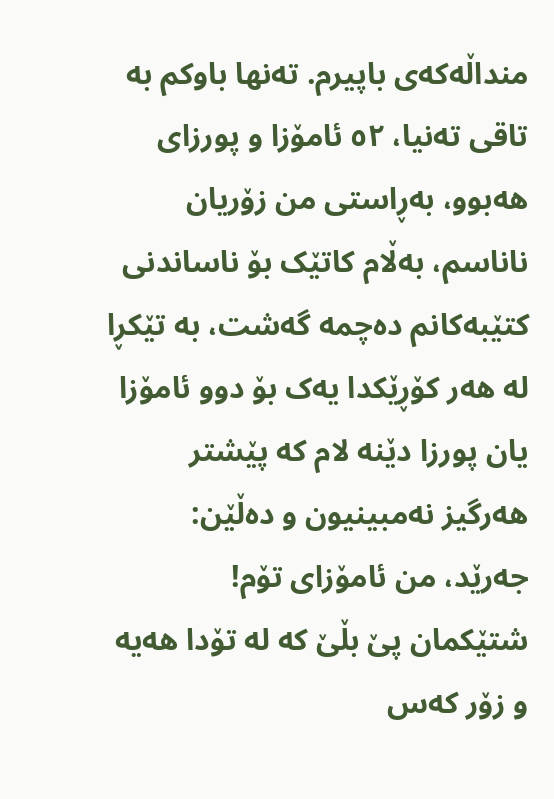منداڵەكەی باپیرم. تەنها باوکم بە تاقی تەنیا، ٥٢ ئامۆزا و پورزای هەبوو، بەڕاستی من زۆریان ناناسم، بەڵام کاتێک بۆ ناساندنی کتێبەکانم دەچمە گەشت، بە تێکڕا لە هەر کۆڕێکدا یەک بۆ دوو ئامۆزا یان پورزا دێنە لام کە پێشتر هەرگیز نەمبینیون و دەڵێن: جەرێد، من ئامۆزای تۆم!
شتێکمان پێ بڵێ کە لە تۆدا هەیە و زۆر کەس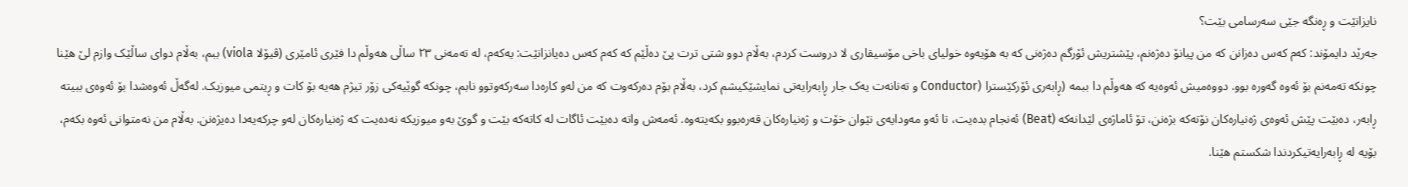نایزانێت و ڕەنگە جێی سەرسامی بێت؟
جەرێد دایمۆند: کەم کەس دەزانن کە من پیانۆ دەژەنم، پێشتریش ئۆرگم دەژەنی کە بە هۆیەوە خولیای باخی مۆسیقاری لا دروست كردم، بەڵام دوو شتی ترت پێ دەڵێم كە كەم كەس دەیانزانێت: یەکەم، لە تەمەنی ٢٣ ساڵی هەوڵم دا فێری ئامێری (ڤیۆلا viola) ببم، بەڵام دوای ساڵێک وازم لێ هێنا چونکە تەمەنم بۆ ئەوە گەورە بوو. دووەمیش ئەوەیە كە هەوڵم دا ببمە (ڕابەری ئۆرکێسترا (Conductor و تەنانەت یەک جار ڕابەرایەتی نمایشێكیشم کرد، بەڵام بۆم دەرکەوت کە من لەو کارەدا سەرکەوتوو نابم، چونکە گوێیەکی زۆر تیژم هەیە بۆ کات و ڕیتمی میوزیک. لەگەڵ ئەوەشدا بۆ ئەوەی ببیتە ڕابەر، دەبێت پێش ئەوەی ژەنیارەکان نۆتەکە بژەنن، تۆ ئاماژەی لێدانەکە (Beat) ئەنجام بدەیت، تا ئەو مەودایەی نێوان خۆت و ژەنیارەکان قەرەبوو بکەیتەوە. ئەمەش واتە دەبێت ئاگات لە کاتەکە بێت و گوێ بەو میوزیکە نەدەیت کە ژەنیارەکان لەو چرکەیەدا دەیژەنن. بەڵام من نەمتوانی ئەوە بکەم، بۆیە لە ڕابەرایەتیکردندا شکستم هێنا.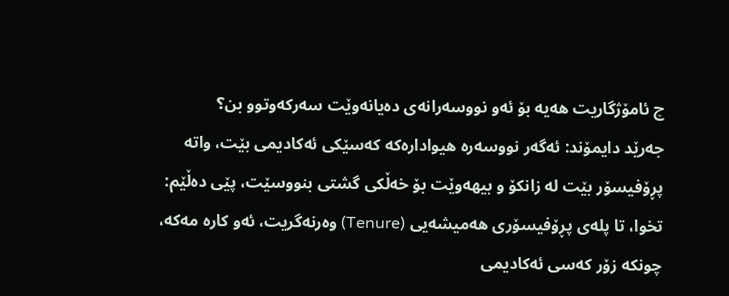چ ئامۆژگاریت هەیە بۆ ئەو نووسەرانەی دەیانەوێت سەركەوتوو بن؟
جەرێد دایمۆند: ئەگەر نووسەرە هیوادارەکە کەسێکی ئەکادیمی بێت، واتە پڕۆفیسۆر بێت لە زانکۆ و بیهەوێت بۆ خەڵکی گشتی بنووسێت، پێی دەڵێم: تخوا، تا پلەی پڕۆفیسۆری هەمیشەیی (Tenure) وەرنەگریت، ئەو کارە مەکە، چونکە زۆر کەسی ئەکادیمی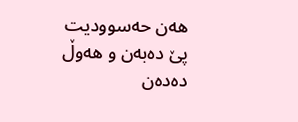هەن حەسوودیت پێ دەبەن و هەوڵ دەدەن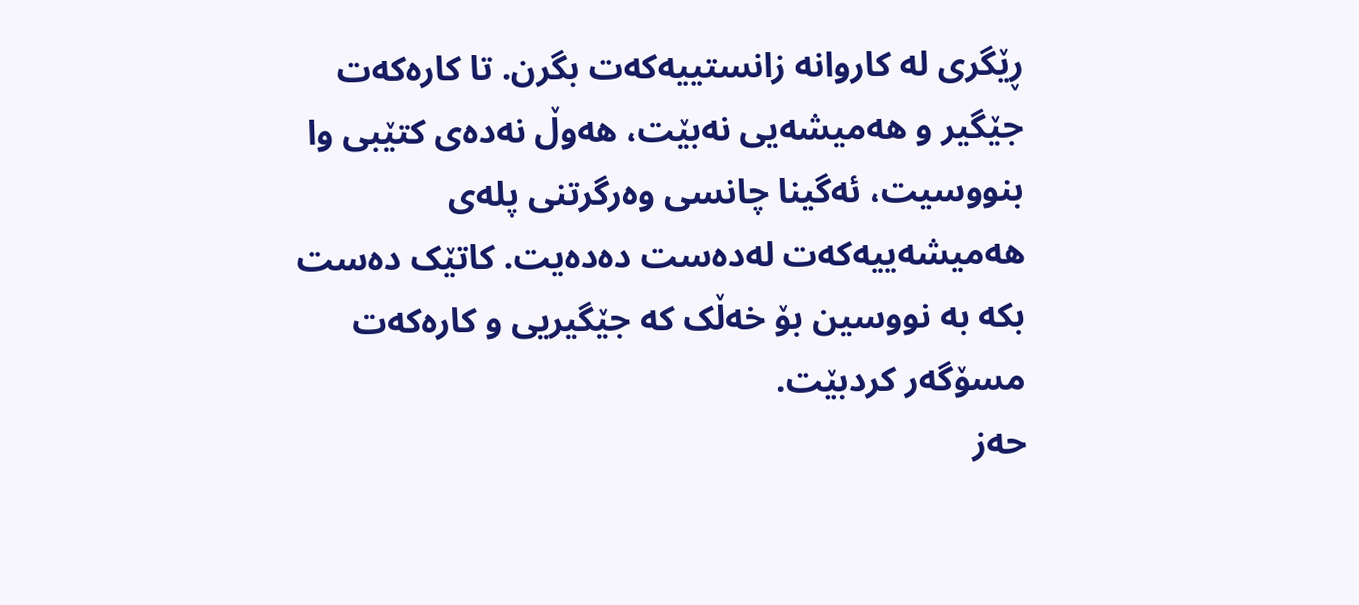ڕێگری لە کاروانە زانستییەکەت بگرن. تا کارەکەت جێگیر و هەمیشەیی نەبێت، هەوڵ نەدەی کتێبی وا بنووسیت، ئەگینا چانسی وەرگرتنی پلەی هەمیشەییەكەت لەدەست دەدەیت. کاتێک دەست بکە بە نووسین بۆ خەڵک کە جێگیریی و کارەکەت مسۆگەر کردبێت.
حەز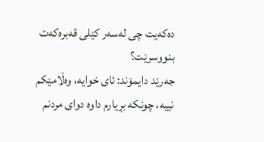دەکەیت چی لەسەر کێلی قەبرەکەت بنووسرێت؟
جەرێد دایمۆند: ئای خوایە، وەڵامێکم نییە، چونکە بڕیارم داوە دوای مردنم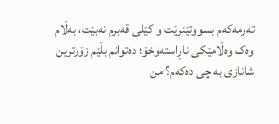تەرمەکەم بسووتێنرێت و کێلی قەبرم نەبێت، بەڵام وەک وەڵامێکی ناڕاستەوخۆ؛ دەتوانم بڵێم زۆرترین شانازی بە چی دەکەم؟ من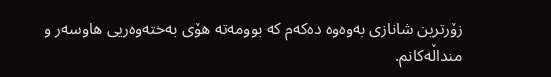زۆرترین شانازی بەوەوە دەکەم کە بوومەتە هۆی بەختەوەریی هاوسەر و منداڵەکانم.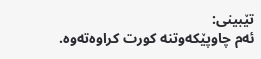تێبینی:
ئەم چاوپێكەوتنە كورت كراوەتەوە.